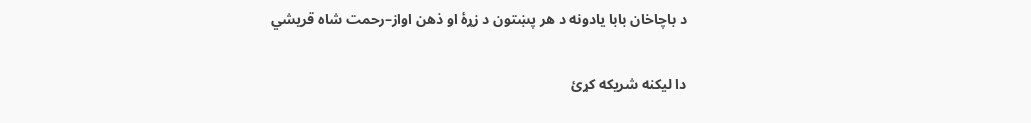د باچاخان بابا يادونه د هر پښتون د زړۀ او ذهن اواز–رحمت شاه قريشي

دا ليکنه شريکه کړئ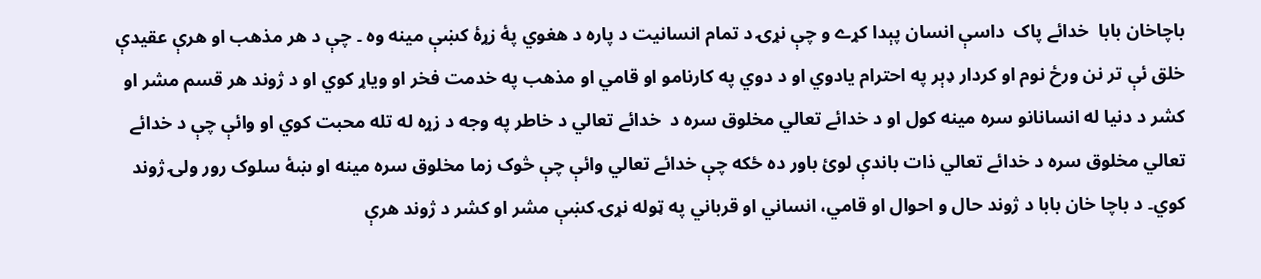باچاخان بابا  خدائے پاک  داسې انسان پېدا کړے و چې نړۍ د تمام انسانيت د پاره د هغوي پۀ زړۀ کښې مينه وه ۔ چې د هر مذهب او هرې عقيدې خلق ئې تر نن ورځ نوم او کردار ډېر په احترام يادوي او د دوي په کارنامو او قامي او مذهب په خدمت فخر او وياړ کوي او د ژوند هر قسم مشر او کشر د دنيا له انسانانو سره مينه کول او د خدائے تعالي مخلوق سره د  خدائے تعالي د خاطر په وجه د زړه له تله محبت کوي او وائې چې د خدائے تعالي مخلوق سره د خدائے تعالي ذات باندې لوئ باور ده ځکه چې خدائے تعالي وائې چې څوک زما مخلوق سره مينه او ښۀ سلوک رور ولۍ ژوند کوي۔ د باچا خان بابا د ژوند حال و احوال او قامي، انساني او قرباني په ټوله نړۍ کښې مشر او کشر د ژوند هرې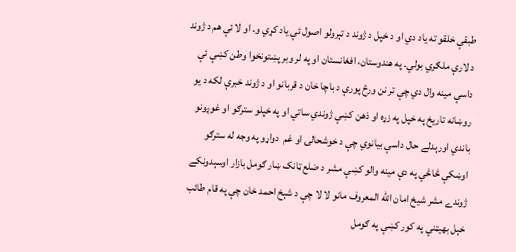طبقې خلقو ته ياد دي او د خپل د ژوند د تېرولو اصول ئې ياد کړي و۔ او لا ئې هم د ژوند د لارې ملګري بولي۔ په هندوستان، افغانستان او په لر وبر پښتونخوا وطن کښې ئې داسې مينه وال دي چې تر نن ورځ پورې د باچا خان د قربانو او د ژوند خبرې لکه د يو روښانه تاريخ په خپل په زړه او ذهن کښې ژوندي ساتي او په خپلو سترګو او غوږونو باندي اورېدلے حال داسې بيانوي چې د خوشحالۍ او غم  دواړو په وجه له سترګو اوښکې څاڅي په دې مينه والو کښې مشر د ضلع ټانک ښار ګومل بازار اوسېدونکے ژوندے مشر شيخ امان الله المعروف مانو لا لا چې د شېخ احمد خان چې په قام طائب خېل بهيټني په کور کښې په ګومل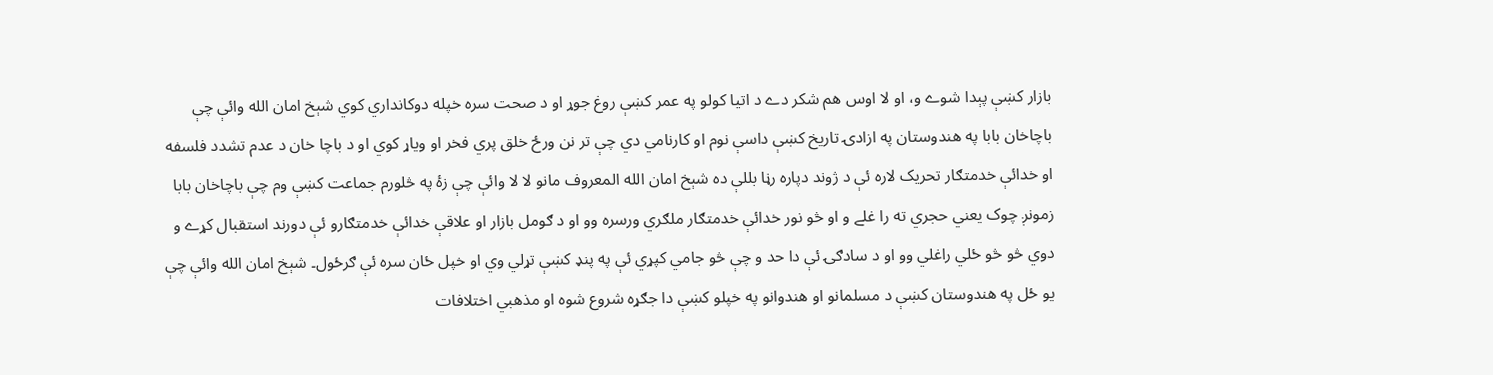بازار کښې پېدا شوے و، او لا اوس هم شکر دے د اتيا کولو په عمر کښې روغ جوړ او د صحت سره خپله دوکانداري کوي شېخ امان الله وائې چې باچاخان بابا په هندوستان په ازادۍ تاريخ کښې داسې نوم او کارنامي دي چې تر نن ورځ خلق پري فخر او وياړ کوي او د باچا خان د عدم تشدد فلسفه او خدائې خدمتګار تحريک لاره ئې د ژوند دپاره رڼا بللې ده شېخ امان الله المعروف مانو لا لا وائې چې زۀ په څلورم جماعت کښې وم چې باچاخان بابا زمونږ چوک يعني حجري ته را غلے و او څو نور خدائې خدمتګار ملګري ورسره وو او د ګومل بازار او علاقې خدائې خدمتګارو ئې دورند استقبال کړے و دوي څو څو ځلي راغلي وو او د سادګۍ ئې دا حد و چې څو جامي کپړي ئې په پنډ کښې تړلي وي او خپل ځان سره ئې ګرځول۔ شېخ امان الله وائې چې يو ځل په هندوستان کښې د مسلمانو او هندوانو په خپلو کښې دا جګړه شروع شوه او مذهبي اختلافات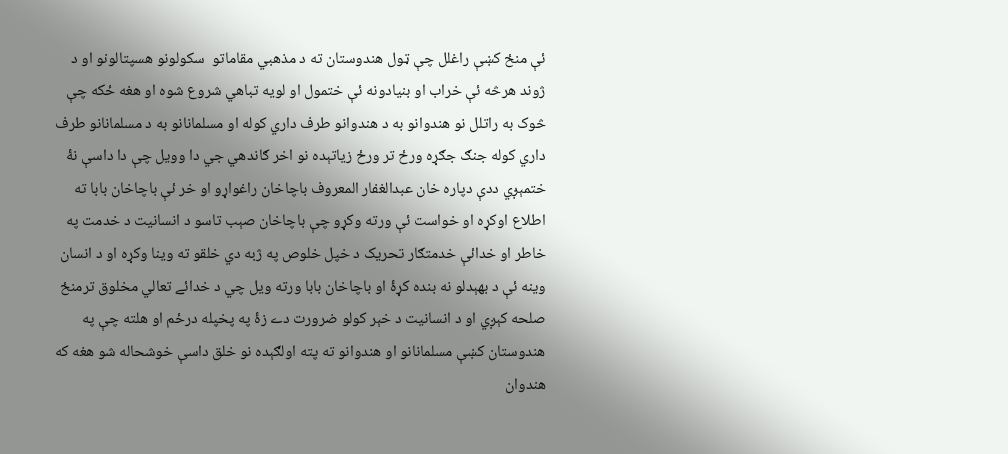ئې منځ کښې راغلل چې ټول هندوستان ته د مذهبي مقاماتو  سکولونو هسپتالونو او د ژوند هرڅه ئې خراب او بنيادونه ئې ختمول او لويه تباهي شروع شوه او هغه ځکه چې څوک به راتلل نو هندوانو به د هندوانو طرف داري کوله او مسلمانانو به د مسلمانانو طرف داري کوله جنګ جګړه ورځ تر ورځ زياتېده نو اخر ګاندهي جي دا وويل چې دا داسې نۀ ختمېږي ددې دپاره خان عبدالغفار المعروف باچاخان راغواړو او خر ئې باچاخان بابا ته اطلاع اوکړه او خواست ئې ورته وکړو چې باچاخان صېب تاسو د انسانيت د خدمت په خاطر او خدائې خدمتګار تحريک د خپل خلوص په ژبه دي خلقو ته وينا وکړه او د انسان وينه ئې د بهېدلو نه بنده کړۀ او باچاخان بابا ورته ويل چي د خدائے تعالي مخلوق ترمنځ صلحه کېږي او د انسانيت د خېر کولو ضرورت دے زۀ په پخپله درځم او هلته چې په هندوستان کښې مسلمانانو او هندوانو ته پته اولګېده نو خلق داسې خوشحاله شو هغه که هندوان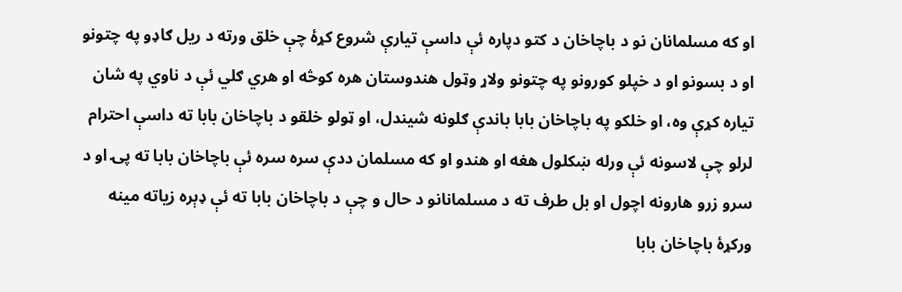او که مسلمانان نو د باچاخان د کتو دپاره ئې داسې تيارې شروع کړۀ چې خلق ورته د ريل ګاډو په چتونو او د بسونو او د خپلو کورونو په چتونو ولاړ وټول هندوستان هره کوڅه او هري ګلي ئې د ناوي په شان تياره کړې وه، او خلکو په باچاخان بابا باندې ګلونه شيندل، او ټولو خلقو د باچاخان بابا ته داسې احترام لرلو چې لاسونه ئې ورله ښکلول هغه او هندو او که مسلمان ددې سره سره ئې باچاخان بابا ته پۍ او د سرو زرو هارونه اچول او بل طرف ته د مسلمانانو د حال و چې د باچاخان بابا ته ئې ډېره زياته مينه ورکړۀ باچاخان بابا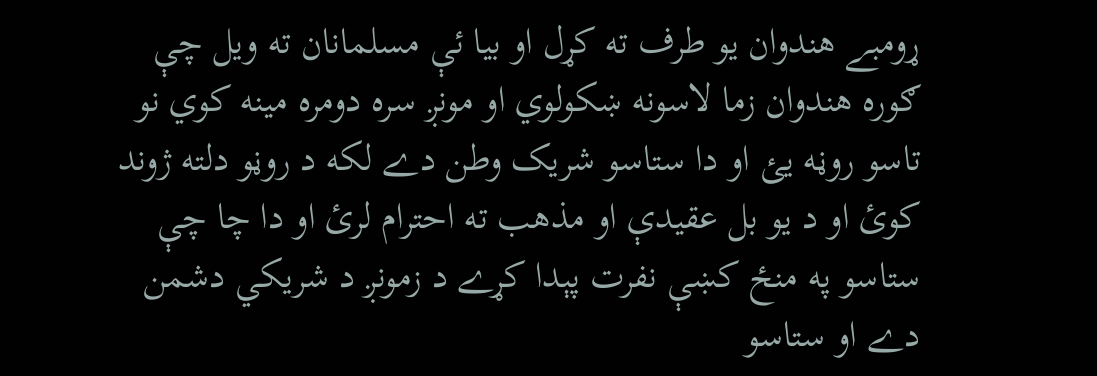ړومبے هندوان يو طرف ته کړل او بيا ئې مسلمانان ته ويل چې ګوره هندوان زما لاسونه ښکولوي او مونږ سره دومره مينه کوي نو تاسو روڼه يئ او دا ستاسو شريک وطن دے لکه د روڼو دلته ژوند کوئ او د يو بل عقيدې او مذهب ته احترام لرئ او دا چا چې ستاسو په منځ کښې نفرت پېدا کړے د زمونږ د شريکي دشمن دے او ستاسو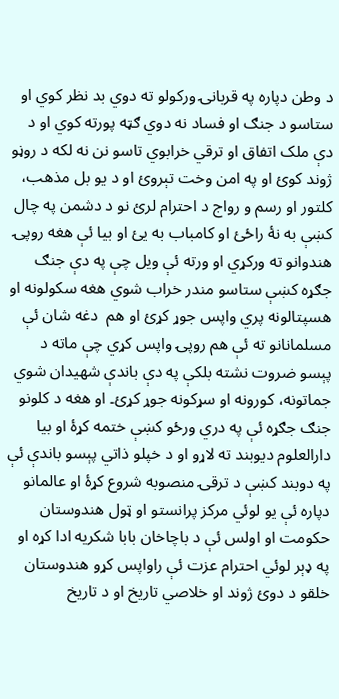د وطن دپاره په قربانۍ ورکولو ته دوي بد نظر کوي او ستاسو د جنګ او فساد نه دوي ګټه پورته کوي او د دې ملک اتفاق او ترقي خرابوي تاسو نن نه لکه د روڼو ژوند کوئ او په امن وخت تېروئ او د يو بل مذهب، کلتور او رسم و رواج د احترام لرئ نو د دشمن په چال کښې به نۀ راځئ او کامباب به يئ او بيا ئې هغه روپۍ هندوانو ته ورکړي او ورته ئې ويل چې په دې جنګ جګړه کښې ستاسو مندر خراب شوي هغه سکولونه او هسپتالونه پري واپس جوړ کړئ او هم  دغه شان ئې مسلمانانو ته ئې هم روپۍ واپس کړي چې ماته د پېسو ضروت نشته بلکې په دې باندې شهيدان شوي جماتونه، کورونه او سړکونه جوړ کړئ۔ او هغه د کلونو جنګ جګړه ئې په دري ورځو کښې ختمه کړۀ او بيا دارالعلوم ديوبند ته لاړو او د خپلو ذاتي پېسو باندې ئې په دوبند کښې د ترقۍ منصوبه شروع کړۀ او عالمانو دپاره ئې يو لوئي مرکز پرانستو او ټول هندوستان حکومت او اولس ئې د باچاخان بابا شکريه ادا کړه او په ډېر لوئي احترام عزت ئې راواپس کړو هندوستان خلقو د دوئ ژوند او خلاصي تاريخ او د تاريخ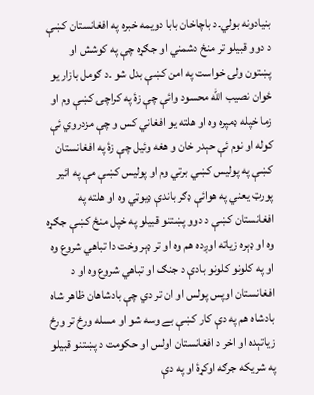بنيادونه بولي۔د باچاخان بابا دويمه خبره په افغانستان کښې د دوو قبيلو تر منځ دشمني او جګړه چې په کوشش او پښتون ولۍ خواست په امن کښې بدل شو ۔د ګومل بازار يو ځوان نصيب الله محسود وائې چې زۀ په کراچۍ کښې وم او زما خپله ډمپره وه او هلته يو افغاني کس و چې مزدروي ئې کوله او نوم ئې حېدر خان و هغه وئيل چې زۀ په افغانستان کښې په پوليس کښي برتي وم او پوليس کښې مې په ائير پورټ يعني په هوائې ډګر باندې ډيوټي وه او هلته په افغانستان کښې د دوو پښتنو قبيلو په خپل منځ کښې جګړه وه او ډېره زياته اوږده هم وه او تر ډېر وخت دا تباهي شروع وه او په کلونو کلونو بادې د جنګ او تباهي شروع وه او د افغانستان اوپس پولس او ان تر دي چې بادشاهان ظاهر شاه بادشاه هم په دې کار کښې بے وسه شو او مسله ورځ تر ورځ زياتېده او اخر د افغانستان اولس او حکومت د پښتنو قبيلو په شريکه جرګه اوکړۀ او په دې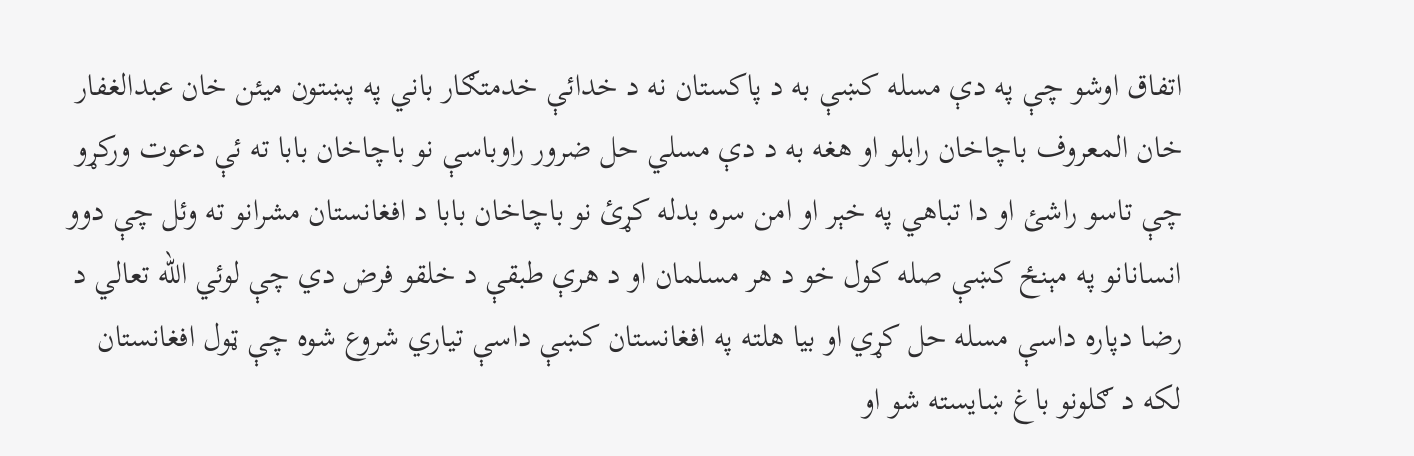اتفاق اوشو چې په دې مسله کښې به د پاکستان نه د خدائې خدمتګار باني په پښتون ميئن خان عبدالغفار خان المعروف باچاخان رابلو او هغه به د دې مسلي حل ضرور راوباسې نو باچاخان بابا ته ئې دعوت ورکړو چې تاسو راشئ او دا تباهي په خېر او امن سره بدله کړئ نو باچاخان بابا د افغانستان مشرانو ته وئل چې دوو انسانانو په مېنځ کښې صله کول خو د هر مسلمان او د هرې طبقې د خلقو فرض دي چې لوئي الله تعالي د رضا دپاره داسې مسله حل کړي او بيا هلته په افغانستان کښې داسې تياري شروع شوه چې ټول افغانستان لکه د ګلونو باغ ښايسته شو او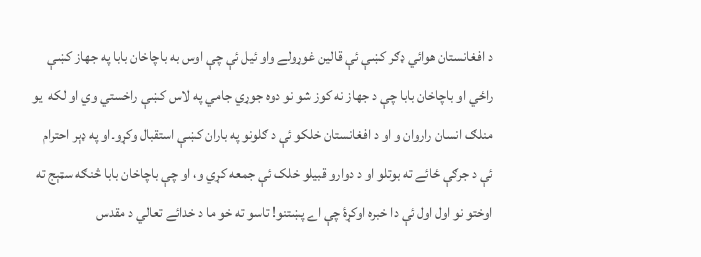د افغانستان هوائي ډګر کښې ئې قالين غوړولے واو ئيل ئې چې اوس به باچاخان بابا په جهاز کښې راځي او باچاخان بابا چې د جهاز نه کوز شو نو دوه جوړي جامي په لاس کښې راخستي وي او لکه  يو منلګ انسان راروان و او د افغانستان خلکو ئې د ګلونو په باران کښې استقبال وکړو۔او په ډېر احترام ئې د جرګې ځائے ته بوتلو او د دوارو قبيلو خلک ئې جمعه کړي و، او چې باچاخان بابا څنګه سټېج ته اوختو نو اول اول ئې دا خبره اوکړۀ چې اے پښتنو! تاسو ته خو ما د خدائے تعالي د مقدس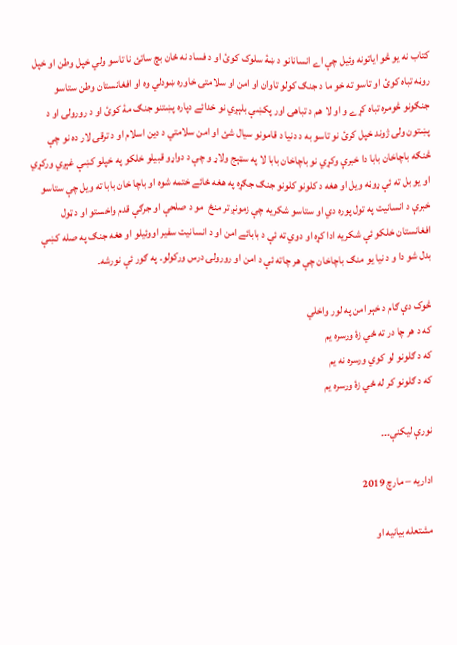کتاب نه يو څو اياتونه وئيل چې اے انسانانو د ښۀ سلوک کوئ او د فساد نه ځان بچ ساتئ نا تاسو ولي خپل وطن او خپل روڼه تباه کوئ او تاسو ته خو ما د جنګ کولو تاوان او امن او سلامتۍ خاوره ښودلي وه او افغانستان وطن ستاسو جنګونو څومره تباه کړے و او لا هم د تباهۍ اور پکښې بلېږي نو خدائے دپاره پښتنو جنګ مۀ کوئ او د رورولۍ او د پښتون ولۍ ژوند خپل کرئ نو تاسو به د دنيا د قامونو سيال شئ او امن سلامتي د دين اسلام او د ترقۍ لار ده نو چې څنګه باچاخان بابا دا خبرې وکړي نو باچاخان بابا لا په سټېج ولاړ و چې د دواړو قبيلو خلکو په خپلو کښې غېږي ورکړي او يو بل ته ئې ړوڼه ويل او هغه د کلونو کلونو جنګ جګړه په هغه ځائے ختمه شوه او باچا خان بابا ته ويل چې ستاسو خبرې د انسانيت په تول پوره دي او ستاسو شکريه چې زمونږ تر منځ  مو د صلحې او جرګې قدم واخستو او د ټول افغانستان خلکو ئې شکريه ادا کړه او دوي ته ئې د بابائے امن او د انسانيت سفير اووئيلو او هغه جنګ په صله کښې بدل شو دا و د نيا يو منګ باچاخان چې هر چاته ئې د امن او رورولۍ درس ورکولو۔ په ګور ئې نورشه۔

څوک دې ګام د خېر امن په لور واخلي
که د هر چا در ته ځي زۀ ورسره يم
که د ګلونو لو کوي ورسره نه يم
که د ګلونو کر له ځي زۀ ورسره يم

نورې ليکنې۔۔۔

اداريه – مارچ 2019

مشتعله بیانیه او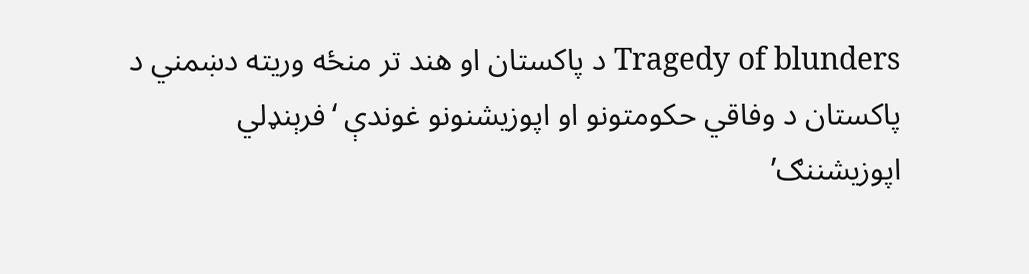Tragedy of blunders د پاکستان او هند تر منځه وریته دښمني د پاکستان د وفاقي حکومتونو او اپوزیشنونو غوندې ‘فرېنډلي اپوزیشننګ’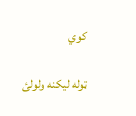کوي

ټوله ليکنه ولولئ